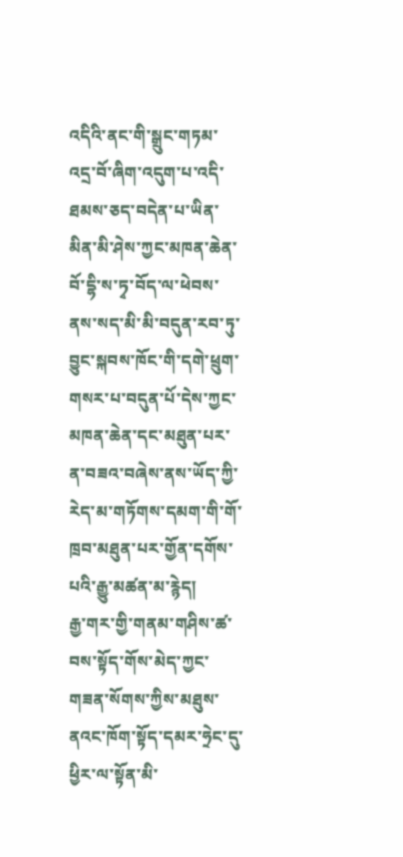འདིའི་ནང་གི་སྒྲུང་གཏམ་འདྲ་བོ་ཞིག་འདུག་པ་འདི་ཐམས་ཅད་བདེན་པ་ཡིན་མིན་མི་ཤེས་ཀྱང་མཁན་ཆེན་བོ་དྷི་ས་ཏྭ་བོད་ལ་ཕེབས་ནས་སད་མི་མི་བདུན་རབ་ཏུ་བྱུང་སྐབས་ཁོང་གི་དགེ་ཕྲུག་གསར་པ་བདུན་པོ་དེས་ཀྱང་མཁན་ཆེན་དང་མཐུན་པར་ན་བཟའ་བཞེས་ནས་ཡོད་ཀྱི་རེད་མ་གཏོགས་དམག་གི་གོ་ཁྲབ་མཐུན་པར་གྱོན་དགོས་པའི་རྒྱུ་མཚན་མ་རྙེད།
རྒྱ་གར་གྱི་གནམ་གཤིས་ཚ་བས་སྟོད་གོས་མེད་ཀྱང་གཟན་སོགས་ཀྱིས་མཐུས་ནའང་ཁོག་སྟོད་དམར་ཧྲེང་དུ་ཕྱིར་ལ་སྟོན་མི་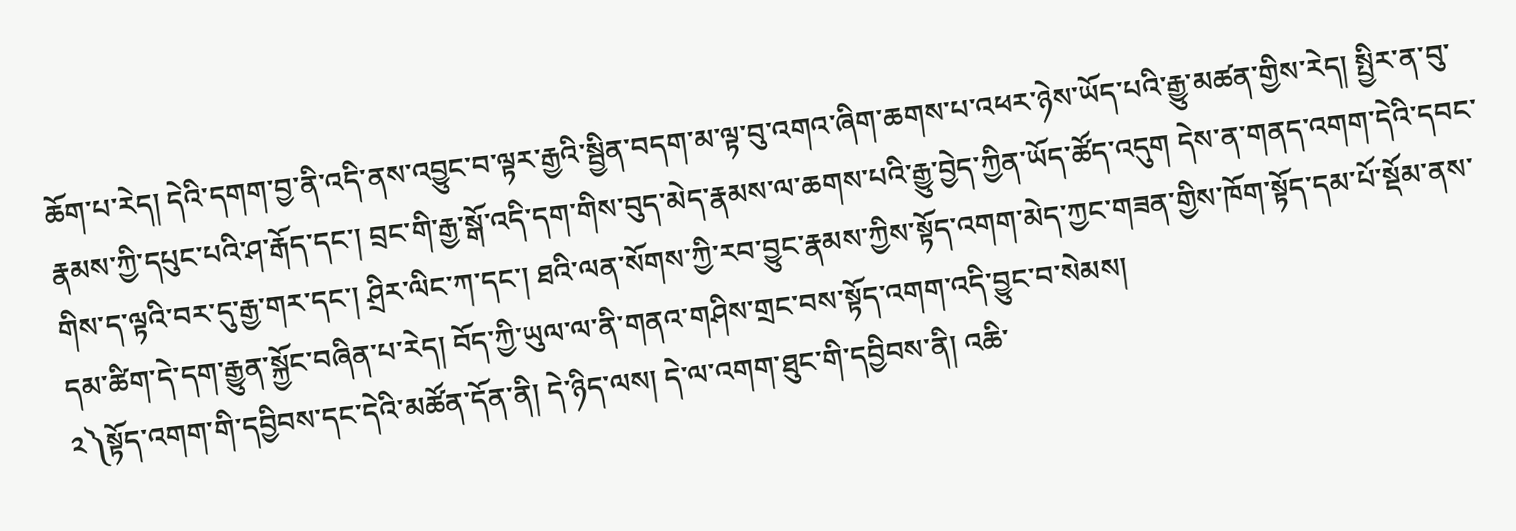ཆོག་པ་རེད། དེའི་དགག་བྱ་ནི་འདི་ནས་འབྱུང་བ་ལྟར་རྒྱའི་སྦྱིན་བདག་མ་ལྟ་བུ་འགའ་ཞིག་ཆགས་པ་འཕར་ཉེས་ཡོད་པའི་རྒྱུ་མཚན་གྱིས་རེད། སྤྱིར་ན་བུ་རྣམས་ཀྱི་དཔུང་པའི་ཤ་རྒོད་དང་། བྲང་གི་རྒྱ་སྒོ་འདི་དག་གིས་བུད་མེད་རྣམས་ལ་ཆགས་པའི་རྒྱུ་བྱེད་ཀྱིན་ཡོད་ཚོད་འདུག དེས་ན་གནད་འགག་དེའི་དབང་གིས་ད་ལྟའི་བར་དུ་རྒྱ་གར་དང་། ཤྲིར་ལིང་ཀ་དང་། ཐའི་ལན་སོགས་ཀྱི་རབ་བྱུང་རྣམས་ཀྱིས་སྟོད་འགག་མེད་ཀྱང་གཟན་གྱིས་ཁོག་སྟོད་དམ་པོ་སྡོམ་ནས་དམ་ཚིག་དེ་དག་རྒྱུན་སྐྱོང་བཞིན་པ་རེད། བོད་ཀྱི་ཡུལ་ལ་ནི་གནའ་གཤིས་གྲང་བས་སྟོད་འགག་འདི་བྱུང་བ་སེམས།
༢༽སྟོད་འགག་གི་དབྱིབས་དང་དེའི་མཚོན་དོན་ནི། དེ་ཉིད་ལས། དེ་ལ་འགག་ཐུང་གི་དབྱིབས་ནི། འཆི་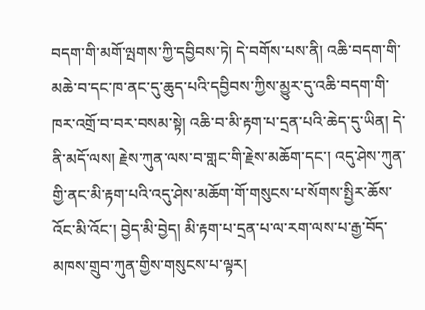བདག་གི་མགོ་ལྤགས་ཀྱི་དབྱིབས་ཏེ། དེ་བགོས་པས་ནི། འཆི་བདག་གི་མཆེ་བ་དང་ཁ་ནང་དུ་ཆུད་པའི་དབྱིབས་ཀྱིས་མྱུར་དུ་འཆི་བདག་གི་ཁར་འགྲོ་བ་བར་བསམ་སྟེ། འཆི་བ་མི་རྟག་པ་དྲན་པའི་ཆེད་དུ་ཡིན། དེ་ནི་མདོ་ལས། རྗེས་ཀུན་ལས་བ་གླང་གི་རྗེས་མཆོག་དང་། འདུ་ཤེས་ཀུན་གྱི་ནང་མི་རྟག་པའི་འདུ་ཤེས་མཆོག་གོ་གསུངས་པ་སོགས་སྤྱིར་ཆོས་འོང་མི་འོང་། བྱེད་མི་བྱེད། མི་རྟག་པ་དྲན་པ་ལ་རག་ལས་པ་རྒྱ་བོད་མཁས་གྲུབ་ཀུན་གྱིས་གསུངས་པ་ལྟར།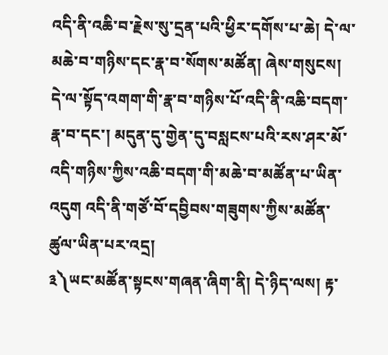འདི་ནི་འཆི་བ་རྗེས་སུ་དྲན་པའི་ཕྱིར་དགོས་པ་ཆེ། དེ་ལ་མཆེ་བ་གཉིས་དང་རྣ་བ་སོགས་མཚོན། ཞེས་གསུངས། དེ་ལ་སྟོད་འགག་གི་རྣ་བ་གཉིས་པོ་འདི་ནི་འཆི་བདག་རྣ་བ་དང་། མདུན་དུ་གྱེན་དུ་བསླངས་པའི་རས་ཤར་མོ་འདི་གཉིས་ཀྱིས་འཆི་བདག་གི་མཆེ་བ་མཚོན་པ་ཡིན་འདུག འདི་ནི་གཙོ་བོ་དབྱིབས་གཟུགས་ཀྱིས་མཚོན་ཚུལ་ཡིན་པར་འདྲ།
༣༽ཡང་མཚོན་སྟངས་གཞན་ཞིག་ནི། དེ་ཉིད་ལས། རྟ་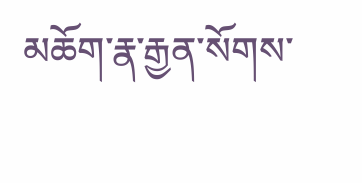མཆོག་རྣ་རྒྱན་སོགས་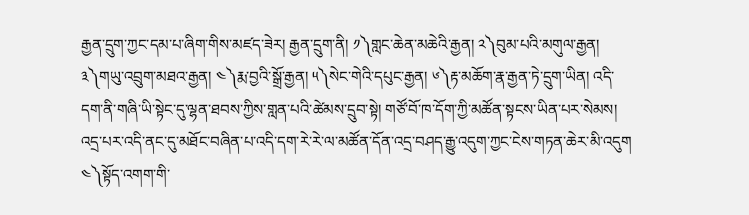རྒྱན་དྲུག་ཀྱང་དམ་པ་ཞིག་གིས་མཛད་ཟེར། རྒྱན་དྲུག་ནི། ༡༽གླང་ཆེན་མཆེའི་རྒྱན། ༢༽བུམ་པའི་མགུལ་རྒྱན། ༣༽གཡུ་འབྲུག་མཐའ་རྒྱན། ༤༽རྨ་བྱའི་སྒྲོ་རྒྱན། ༥༽སེང་གེའི་དཔུང་རྒྱན། ༦༽རྟ་མཆོག་རྣ་རྒྱན་ཏེ་དྲུག་ཡིན། འདི་དག་ནི་གཞི་ཡི་སྟེང་དུ་ལྷན་ཐབས་ཀྱིས་གླན་པའི་ཚེམས་དྲུབ་སྟེ། གཙོ་བོ་ཁ་དོག་ཀྱི་མཚོན་སྟངས་ཡིན་པར་སེམས། འདྲ་པར་འདི་ནང་དུ་མཐོང་བཞིན་པ་འདི་དག་རེ་རེ་ལ་མཚོན་དོན་འདྲ་བཤད་རྒྱུ་འདུག་ཀྱང་ངེས་གཏན་ཆེར་མི་འདུག
༤༽སྟོད་འགག་གི་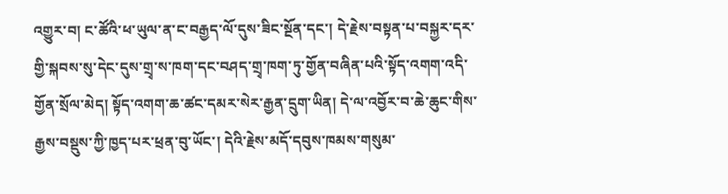འགྱུར་བ། ང་ཚོའི་ཕ་ཡུལ་ན་ང་བརྒྱད་ལོ་དུས་ཟིང་སྔོན་དང་། དེ་རྗེས་བསྟན་པ་བསྐྱར་དར་གྱི་སྐབས་སུ་དེང་དུས་གྲྭ་ས་ཁག་དང་བཤད་གྲྭ་ཁག་ཏུ་གྱོན་བཞིན་པའི་སྟོད་འགག་འདི་གྱོན་སྲོལ་མེད། སྟོད་འགག་ཆ་ཚང་དམར་སེར་རྒྱན་དྲུག་ཡིན། དེ་ལ་འབྱོར་བ་ཆེ་ཆུང་གིས་རྒྱས་བསྡུས་ཀྱི་ཁྱད་པར་ཕྲན་བུ་ཡོང་། དེའི་རྗེས་མདོ་དབུས་ཁམས་གསུམ་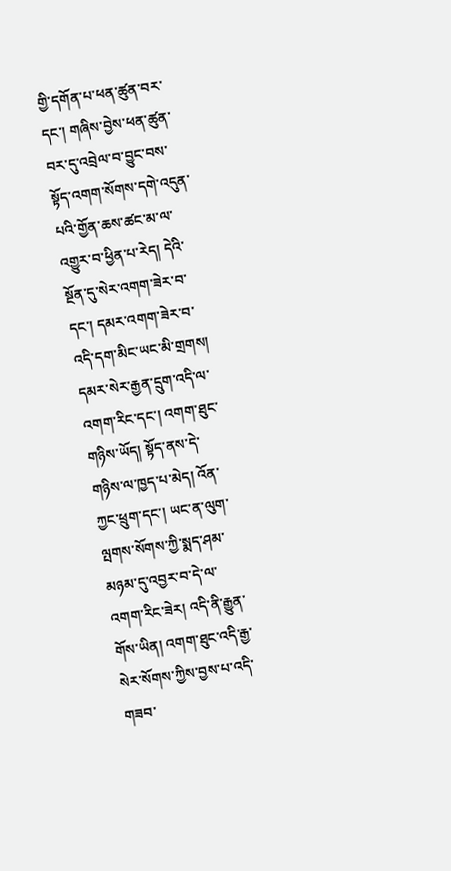གྱི་དགོན་པ་ཕན་ཚུན་བར་དང་། གཞིས་བྱེས་ཕན་ཚུན་བར་དུ་འབྲེལ་བ་བྱུང་བས་སྟོད་འགག་སོགས་དགེ་འདུན་པའི་གྱོན་ཆས་ཚང་མ་ལ་འགྱུར་བ་ཕྱིན་པ་རེད། དེའི་སྔོན་དུ་སེར་འགག་ཟེར་བ་དང་། དམར་འགག་ཟེར་བ་འདི་དག་མིང་ཡང་མི་གྲགས། དམར་སེར་རྒྱན་དྲུག་འདི་ལ་འགག་རིང་དང་། འགག་ཐུང་གཉིས་ཡོད། སྟོད་ནས་དེ་གཉིས་ལ་ཁྱད་པ་མེད། འོན་ཀྱང་ཕྲུག་དང་། ཡང་ན་ལུག་ལྤགས་སོགས་ཀྱི་སྨད་ཤམ་མཉམ་དུ་འབྱར་བ་དེ་ལ་འགག་རིང་ཟེར། འདི་ནི་རྒྱུན་གོས་ཡིན། འགག་ཐུང་འདི་རྒྱ་སེར་སོགས་ཀྱིས་བྱས་པ་འདི་གཟབ་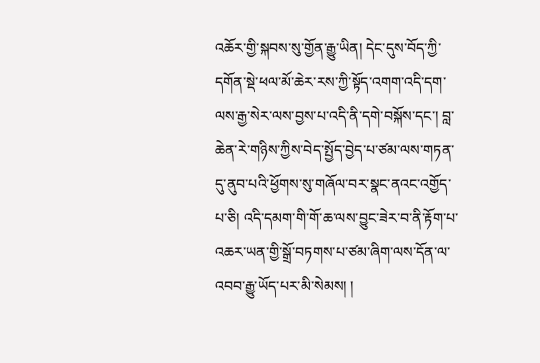འཆོར་གྱི་སྐབས་སུ་གྱོན་རྒྱུ་ཡིན། དེང་དུས་བོད་ཀྱི་དགོན་སྡེ་ཕལ་མོ་ཆེར་རས་ཀྱི་སྟོད་འགག་འདི་དག་ལས་རྒྱ་སེར་ལས་བྱས་པ་འདི་ནི་དགེ་བསྐོས་དང་། བླ་ཆེན་རེ་གཉིས་ཀྱིས་བེད་སྤྱོད་བྱེད་པ་ཙམ་ལས་གཏན་དུ་ནུབ་པའི་ཕྱོགས་སུ་གཞོལ་བར་སྣང་ནའང་འགྱོད་པ་ཅི། འདི་དམག་གི་གོ་ཆ་ལས་བྱུང་ཟེར་བ་ནི་རྟོག་པ་འཆར་ཡན་གྱི་སྒྲོ་བཏགས་པ་ཙམ་ཞིག་ལས་དོན་ལ་འབབ་རྒྱུ་ཡོད་པར་མི་སེམས། །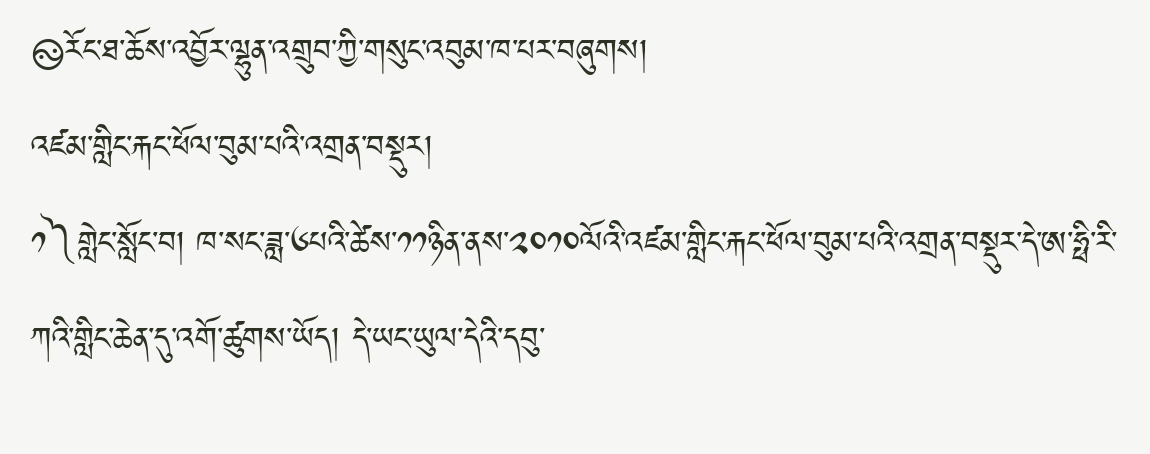࿊རོང་ཐ་ཆོས་འབྱོར་ལྷུན་འགྲུབ་ཀྱི་གསུང་འབུམ་ཁ་པར་བཞུགས།
འཛམ་གླིང་རྐང་ཕོལ་བུམ་པའི་འགྲན་བསྡུར།
༡༽གླེང་སློང་བ། ཁ་སང་ཟླ་༦པའི་ཚེས་༡༡ཉིན་ནས་༢༠༡༠ལོའི་འཛམ་གླིང་རྐང་ཕོལ་བུམ་པའི་འགྲན་བསྡུར་དེ་ཨ་ཧྥི་རི་ཀའི་གླིང་ཆེན་དུ་འགོ་ཚུགས་ཡོད། དེ་ཡང་ཡུལ་དེའི་དབུ་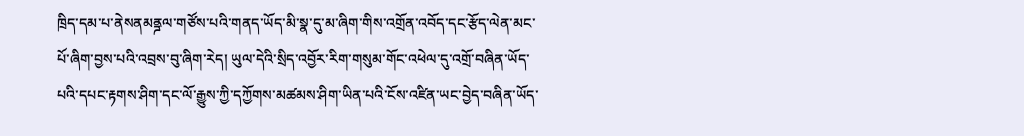ཁྲིད་དམ་པ་ནེསནམནྜལ་གཙོས་པའི་གནད་ཡོད་མི་སྣ་དུ་མ་ཞིག་གིས་འགྲོན་འབོད་དང་རྩོད་ལེན་མང་པོ་ཞིག་བྱས་པའི་འབྲས་བུ་ཞིག་རེད། ཡུལ་དེའི་སྲིད་འབྱོར་རིག་གསུམ་གོང་འཕེལ་དུ་འགྲོ་བཞིན་ཡོད་པའི་དཔང་རྟགས་ཤིག་དང་ལོ་རྒྱུས་ཀྱི་དཀྱོགས་མཚམས་ཤིག་ཡིན་པའི་ངོས་འཛིན་ཡང་བྱེད་བཞིན་ཡོད་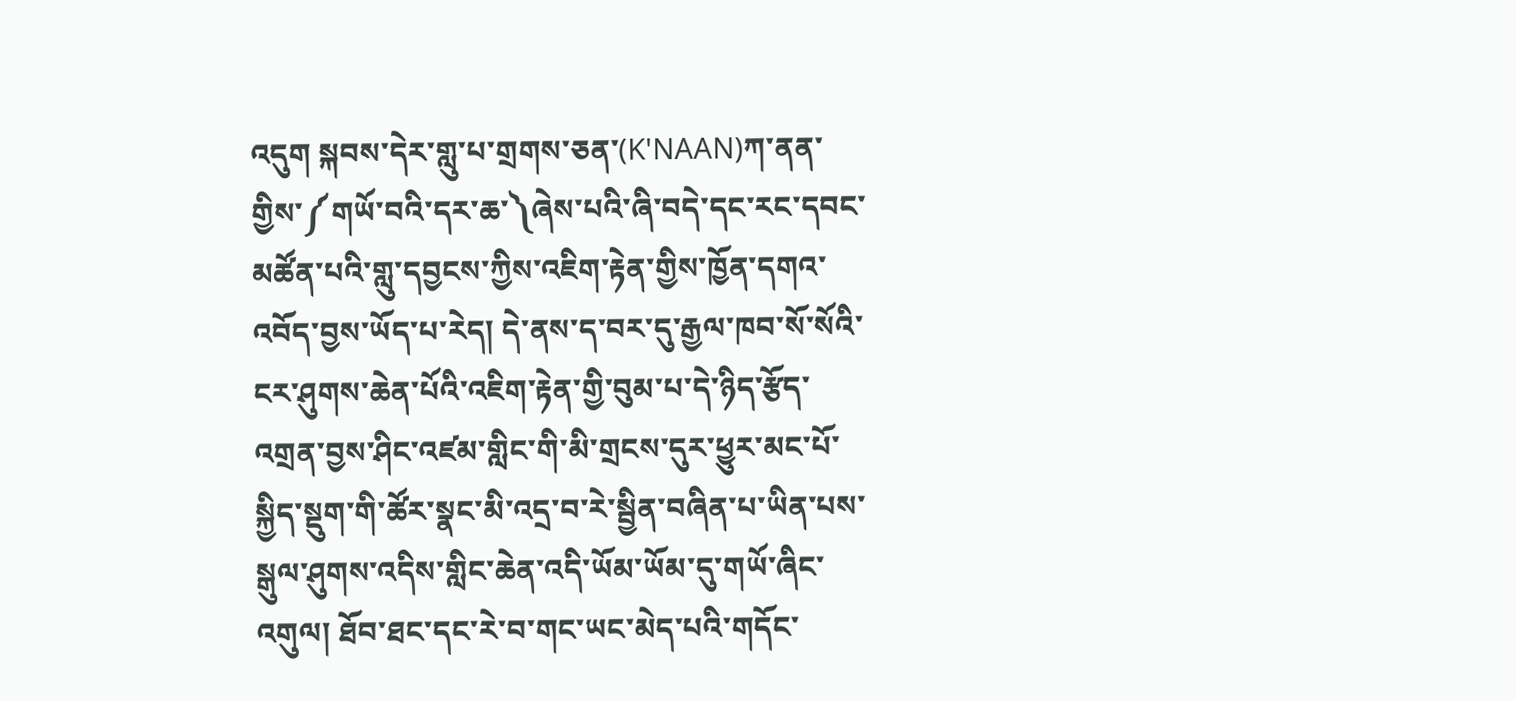འདུག སྐབས་དེར་གླུ་པ་གྲགས་ཅན་(K'NAAN)ཀ་ནན་གྱིས་༼གཡོ་བའི་དར་ཆ་༽ཞེས་པའི་ཞི་བདེ་དང་རང་དབང་མཚོན་པའི་གླུ་དབྱངས་ཀྱིས་འཇིག་རྟེན་གྱིས་ཁྱོན་དགའ་འབོད་བྱས་ཡོད་པ་རེད། དེ་ནས་ད་བར་དུ་རྒྱལ་ཁབ་སོ་སོའི་ངར་ཤུགས་ཆེན་པོའི་འཇིག་རྟེན་གྱི་བུམ་པ་དེ་ཉིད་རྩོད་འགྲན་བྱས་ཤིང་འཛམ་གླིང་གི་མི་གྲངས་དུར་ཕྱུར་མང་པོ་སྐྱིད་སྡུག་གི་ཚོར་སྣང་མི་འདྲ་བ་རེ་སྦྱིན་བཞིན་པ་ཡིན་པས་སྒུལ་ཤུགས་འདིས་གླིང་ཆེན་འདི་ཡོམ་ཡོམ་དུ་གཡོ་ཞིང་འགུལ། ཐོབ་ཐང་དང་རེ་བ་གང་ཡང་མེད་པའི་གདོང་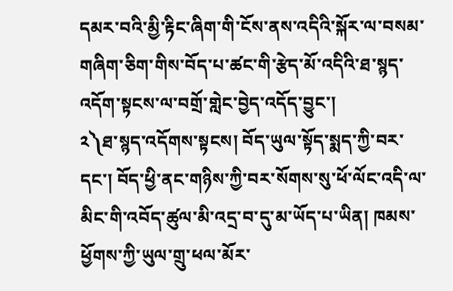དམར་བའི་མྱི་རྟིང་ཞིག་གི་ངོས་ནས་འདིའི་སྐོར་ལ་བསམ་གཞིག་ཅིག་གིས་བོད་པ་ཚང་གི་རྩེད་མོ་འདིའི་ཐ་སྙད་འདོག་སྟངས་ལ་བགྲོ་གླེང་བྱེད་འདོད་བྱུང་།
༢༽ཐ་སྙད་འདོགས་སྟངས། བོད་ཡུལ་སྟོད་སྨད་ཀྱི་བར་དང་། བོད་ཕྱི་ནང་གཉིས་ཀྱི་བར་སོགས་སུ་ཕོ་ལོང་འདི་ལ་མིང་གི་འབོད་ཚུལ་མི་འདྲ་བ་དུ་མ་ཡོད་པ་ཡིན། ཁམས་ཕྱོགས་ཀྱི་ཡུལ་གྲུ་ཕལ་མོར་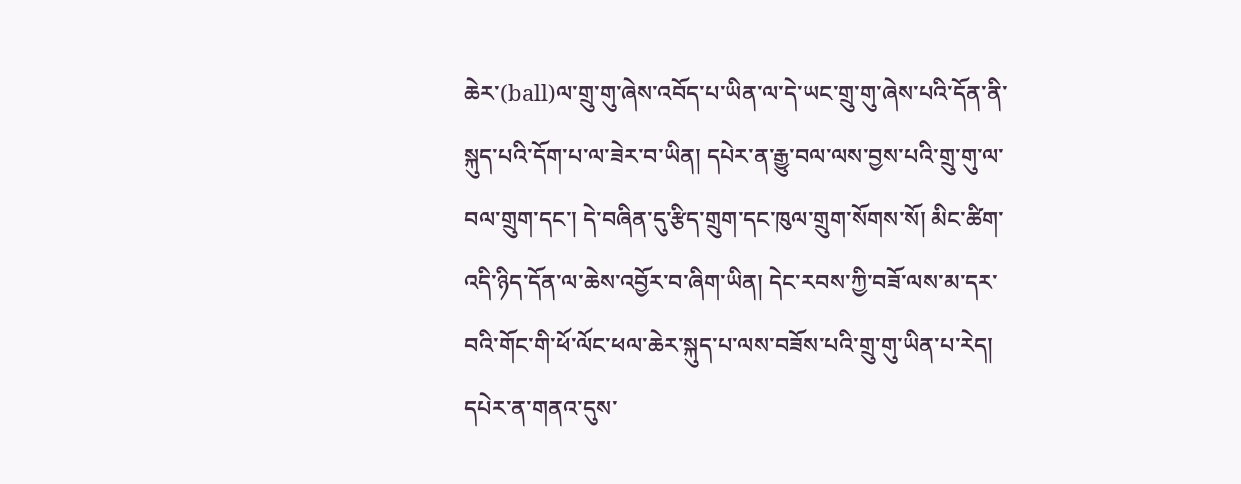ཆེར་(ball)ལ་གྲུ་གུ་ཞེས་འབོད་པ་ཡིན་ལ་དེ་ཡང་གྲུ་གུ་ཞེས་པའི་དོན་ནི་སྐུད་པའི་དོག་པ་ལ་ཟེར་བ་ཡིན། དཔེར་ན་རྒྱུ་བལ་ལས་བྱས་པའི་གྲུ་གུ་ལ་བལ་གྲུག་དང་། དེ་བཞིན་དུ་རྩིད་གྲུག་དང་ཁུལ་གྲུག་སོགས་སོ། མིང་ཚིག་འདི་ཉིད་དོན་ལ་ཆེས་འབྱོར་བ་ཞིག་ཡིན། དེང་རབས་ཀྱི་བཟོ་ལས་མ་དར་བའི་གོང་གི་ཕོ་ལོང་ཕལ་ཆེར་སྐུད་པ་ལས་བཟོས་པའི་གྲུ་གུ་ཡིན་པ་རེད། དཔེར་ན་གནའ་དུས་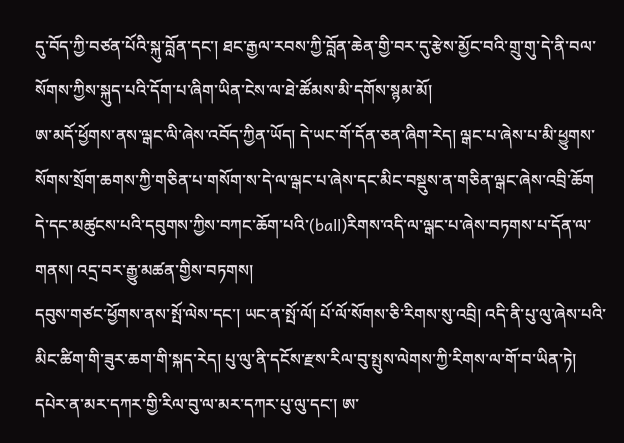དུ་བོད་ཀྱི་བཙན་པོའི་སྐུ་བློན་དང་། ཐང་རྒྱལ་རབས་ཀྱི་བློན་ཆེན་གྱི་བར་དུ་རྩེས་མྱོང་བའི་གྲུ་གུ་དེ་ནི་བལ་སོགས་ཀྱིས་སྐུད་པའི་དོག་པ་ཞིག་ཡིན་ངེས་ལ་ཐེ་ཚོམས་མི་དགོས་སྙམ་མོ།
ཨ་མདོ་ཕྱོགས་ནས་ལྒང་ལི་ཞེས་འབོད་ཀྱིན་ཡོད། དེ་ཡང་གོ་དོན་ཅན་ཞིག་རེད། ལྒང་པ་ཞེས་པ་མི་ཕྱུགས་སོགས་སྲོག་ཆགས་ཀྱི་གཅིན་པ་གསོག་ས་དེ་ལ་ལྒང་པ་ཞེས་དང་མིང་བསྡུས་ན་གཅིན་ལྒང་ཞེས་འབྲི་ཆོག དེ་དང་མཚུངས་པའི་དབུགས་ཀྱིས་བཀང་ཆོག་པའི་(ball)རིགས་འདི་ལ་ལྒང་པ་ཞེས་བཏགས་པ་དོན་ལ་གནས། འདྲ་བར་རྒྱུ་མཚན་གྱིས་བཏགས།
དབུས་གཙང་ཕྱོགས་ནས་སྤོ་ལེས་དང་། ཡང་ན་སྤོ་ལོ། པོ་ལོ་སོགས་ཅི་རིགས་སུ་འབྲི། འདི་ནི་པུ་ལུ་ཞེས་པའི་མིང་ཚིག་གི་ཟུར་ཆག་གི་སྐད་རེད། པུ་ལུ་ནི་དངོས་རྫས་རིལ་བུ་སྤུས་ལེགས་ཀྱི་རིགས་ལ་གོ་བ་ཡིན་ཏེ། དཔེར་ན་མར་དཀར་གྱི་རིལ་བུ་ལ་མར་དཀར་པུ་ལུ་དང་། ཨ་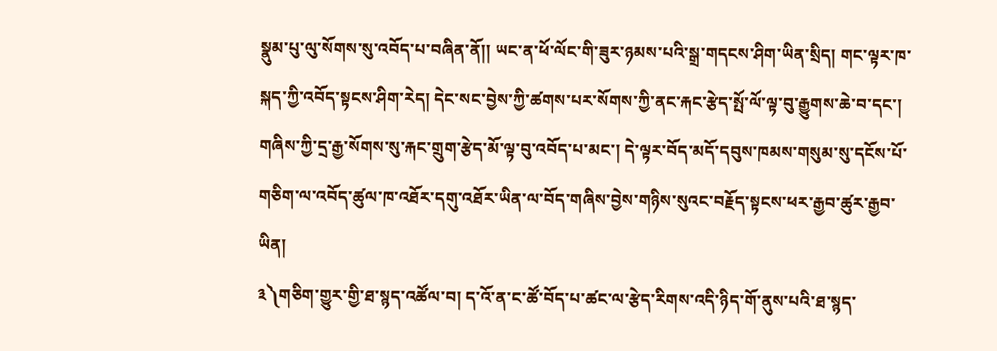སྣུམ་པུ་ལུ་སོགས་སུ་འབོད་པ་བཞིན་ནོ།། ཡང་ན་ཕོ་ལོང་གི་ཟུར་ཉམས་པའི་སྒྲ་གདངས་ཤིག་ཡིན་སྲིད། གང་ལྟར་ཁ་སྐད་ཀྱི་འབོད་སྟངས་ཤིག་རེད། དེང་སང་བྱེས་ཀྱི་ཚགས་པར་སོགས་ཀྱི་ནང་རྐང་རྩེད་སྤོ་ལོ་ལྟ་བུ་རྒྱུགས་ཆེ་བ་དང་། གཞིས་ཀྱི་དྲ་རྒྱ་སོགས་སུ་རྐང་གྲུག་རྩེད་མོ་ལྟ་བུ་འབོད་པ་མང་། དེ་ལྟར་བོད་མདོ་དབུས་ཁམས་གསུམ་སུ་དངོས་པོ་གཅིག་ལ་འབོད་ཚུལ་ཁ་འཐོར་དགུ་འཐོར་ཡིན་ལ་བོད་གཞིས་བྱེས་གཉིས་སུའང་བརྗོད་སྟངས་ཕར་རྒྱབ་ཚུར་རྒྱབ་ཡིན།
༣༽གཅིག་གྱུར་གྱི་ཐ་སྙད་འཚོལ་བ། ད་འོ་ན་ང་ཚོ་བོད་པ་ཚང་ལ་རྩེད་རིགས་འདི་ཉིད་གོ་ནུས་པའི་ཐ་སྙད་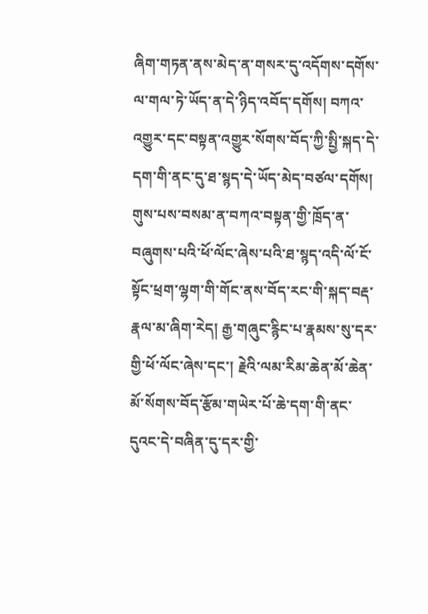ཞིག་གཏན་ནས་མེད་ན་གསར་དུ་འདོགས་དགོས་ལ་གལ་ཏེ་ཡོད་ན་དེ་ཉིད་འབོད་དགོས། བཀའ་འགྱུར་དང་བསྟན་འགྱུར་སོགས་བོད་ཀྱི་སྤྱི་སྐད་དེ་དག་གི་ནང་དུ་ཐ་སྙད་དེ་ཡོད་མེད་བཙལ་དགོས། གུས་པས་བསམ་ན་བཀའ་བསྟན་གྱི་ཁྲོད་ན་བཞུགས་པའི་ཕོ་ལོང་ཞེས་པའི་ཐ་སྙད་འདི་ལོ་ངོ་སྟོང་ཕྲག་ལྷག་གི་གོང་ནས་བོད་རང་གི་སྐད་བརྡ་རྣལ་མ་ཞིག་རེད། རྒྱ་གཞུང་རྙིང་པ་རྣམས་སུ་དར་གྱི་ཕོ་ལོང་ཞེས་དང་། རྗེའི་ལམ་རིམ་ཆེན་མོ་ཆེན་མོ་སོགས་བོད་རྩོམ་གཡེར་པོ་ཆེ་དག་གི་ནང་དུའང་དེ་བཞིན་དུ་དར་གྱི་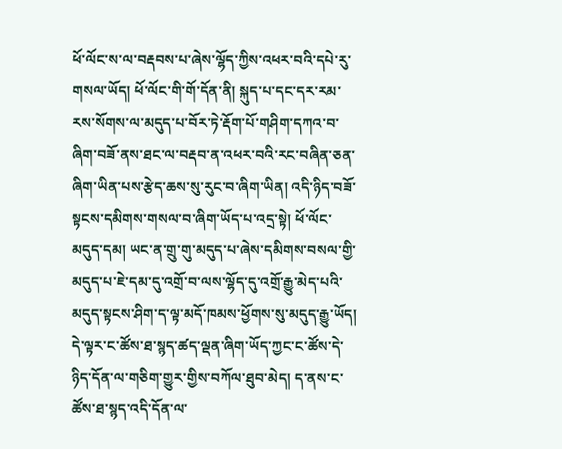ཕོ་ལོང་ས་ལ་བརྡབས་པ་ཞེས་ལྷོད་ཀྱིས་འཕར་བའི་དཔེ་རུ་གསལ་ཡོད། ཕོ་ལོང་གི་གོ་དོན་ནི། སྐུད་པ་དང་དར་རམ་རས་སོགས་ལ་མདུད་པ་བོར་ཏེ་རྡོག་པོ་གཤིག་དཀའ་བ་ཞིག་བཟོ་ནས་ཐང་ལ་བརྡབ་ན་འཕར་བའི་རང་བཞིན་ཅན་ཞིག་ཡིན་པས་རྩེད་ཆས་སུ་རུང་བ་ཞིག་ཡིན། འདི་ཉིད་བཟོ་སྟངས་དམིགས་གསལ་བ་ཞིག་ཡོད་པ་འདྲ་སྟེ། ཕོ་ལོང་མདུད་དམ། ཡང་ན་གྲུ་གུ་མདུད་པ་ཞེས་དམིགས་བསལ་གྱི་མདུད་པ་ཇེ་དམ་དུ་འགྲོ་བ་ལས་ལྷོད་དུ་འགྲོ་རྒྱུ་མེད་པའི་མདུད་སྟངས་ཤིག་ད་ལྟ་མདོ་ཁམས་ཕྱོགས་སུ་མདུད་རྒྱུ་ཡོད། དེ་ལྟར་ང་ཚོས་ཐ་སྙད་ཚད་ལྡན་ཞིག་ཡོད་ཀྱང་ང་ཚོས་དེ་ཉིད་དོན་ལ་གཅིག་གྱུར་གྱིས་བཀོལ་ཐུབ་མེད། ད་ནས་ང་ཚོས་ཐ་སྙད་འདི་དོན་ལ་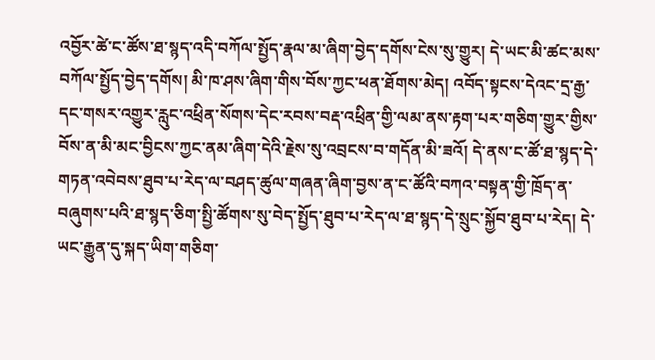འབྱོར་ཚེ་ང་ཚོས་ཐ་སྙད་འདི་བཀོལ་སྤྱོད་རྣལ་མ་ཞིག་བྱེད་དགོས་ངེས་སུ་གྱུར། དེ་ཡང་མི་ཚང་མས་བཀོལ་སྤྱོད་བྱེད་དགོས། མི་ཁ་ཤས་ཞིག་གིས་བོས་ཀྱང་ཕན་ཐོགས་མེད། འབོད་སྟངས་དེའང་དྲ་རྒྱ་དང་གསར་འགྱུར་རླུང་འཕྲིན་སོགས་དེང་རབས་བརྡ་འཕྲིན་གྱི་ལམ་ནས་རྟག་པར་གཅིག་གྱུར་གྱིས་བོས་ན་མི་མང་བྱིངས་ཀྱང་ནམ་ཞིག་དེའི་རྗེས་སུ་འབྲངས་བ་གདོན་མི་ཟའོ། དེ་ནས་ང་ཚོ་ཐ་སྙད་དེ་གཏན་འབེབས་ཐུབ་པ་རེད་ལ་བཤད་ཚུལ་གཞན་ཞིག་བྱས་ན་ང་ཚོའི་བཀའ་བསྟན་གྱི་ཁྲོད་ན་བཞུགས་པའི་ཐ་སྙད་ཅིག་སྤྱི་ཚོགས་སུ་བེད་སྤྱོད་ཐུབ་པ་རེད་ལ་ཐ་སྙད་དེ་སྲུང་སྐྱོབ་ཐུབ་པ་རེད། དེ་ཡང་རྒྱུན་དུ་སྐད་ཡིག་གཅིག་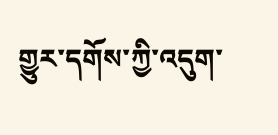གྱུར་དགོས་ཀྱི་འདུག་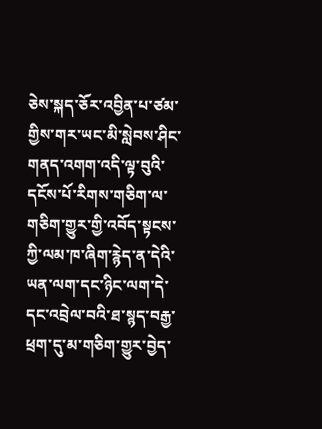ཅེས་སྐད་ཅོར་འབྱིན་པ་ཙམ་གྱིས་གར་ཡང་མི་སླེབས་ཤིང་གནད་འགག་འདི་ལྟ་བུའི་དངོས་པོ་རིགས་གཅིག་ལ་གཅིག་གྱུར་གྱི་འབོད་སྟངས་ཀྱི་ལམ་ཁ་ཞིག་རྙེད་ན་དེའི་ཡན་ལག་དང་ཉིང་ལག་དེ་དང་འབྲེལ་བའི་ཐ་སྙད་བརྒྱ་ཕྲག་དུ་མ་གཅིག་གྱུར་བྱེད་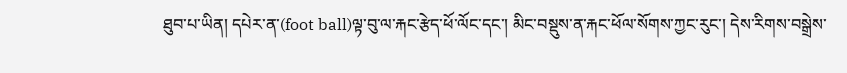ཐུབ་པ་ཡིན། དཔེར་ན་(foot ball)ལྟ་བུ་ལ་རྐང་རྩེད་ཕོ་ལོང་དང་། མིང་བསྡུས་ན་རྐང་ཕོལ་སོགས་ཀྱང་རུང་། དེས་རིགས་བསྒྲེས་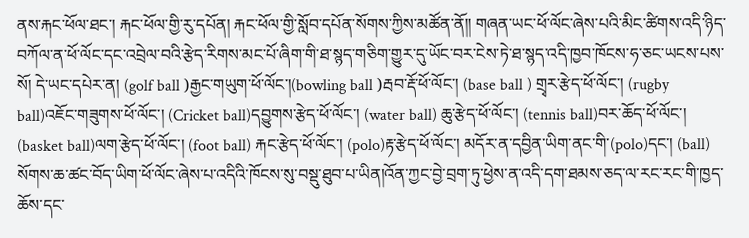ནས་རྐང་ཕོལ་ཐང་། རྐང་ཕོལ་གྱི་རུ་དཔོན། རྐང་ཕོལ་གྱི་སློབ་དཔོན་སོགས་ཀྱིས་མཚོན་ནོ།། གཞན་ཡང་ཕོ་ལོང་ཞེས་པའི་མིང་ཚིགས་འདི་ཉིད་བཀོལ་ན་ཕོ་ལོང་དང་འབྲེལ་བའི་རྩེད་རིགས་མང་པོ་ཞིག་གི་ཐ་སྙད་གཅིག་གྱུར་དུ་ཡོང་བར་ངེས་ཏེ་ཐ་སྙད་འདི་ཁྱབ་ཁོངས་ཧ་ཅང་ཡངས་པས་སོ། དེ་ཡང་དཔེར་ན། (golf ball )རྒྱང་གཡུག་ཕོ་ལོང་།(bowling ball )རྦབ་རྡོ་ཕོ་ལོང་། (base ball ) གྲྭར་རྩེད་ཕོ་ལོང་། (rugby ball)འཇོང་གཟུགས་ཕོ་ལོང་། (Cricket ball)དབྱུགས་རྩེད་ཕོ་ལོང་། (water ball) ཆུ་རྩེད་ཕོ་ལོང་། (tennis ball)བར་ཆོད་ཕོ་ལོང་། (basket ball)ལག་རྩེད་ཕོ་ལོང་། (foot ball) རྐང་རྩེད་ཕོ་ལོང་། (polo)རྟ་རྩེད་ཕོ་ལོང་། མདོར་ན་དབྱིན་ཡིག་ནང་གི་(polo)དང་། (ball) སོགས་ཆ་ཚང་བོད་ཡིག་ཕོ་ལོང་ཞེས་པ་འདིའི་ཁོངས་སུ་བསྡུ་ཐུབ་པ་ཡིན།འོན་ཀྱང་བྱེ་བྲག་ཏུ་ཕྱེས་ན་འདི་དག་ཐམས་ཅད་ལ་རང་རང་གི་ཁྱད་ཆོས་དང་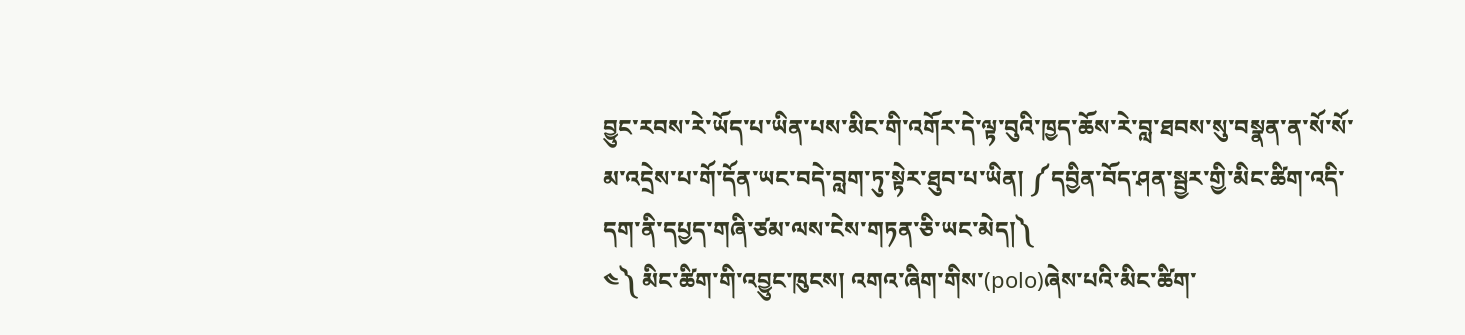བྱུང་རབས་རེ་ཡོད་པ་ཡིན་པས་མིང་གི་འགོར་དེ་ལྟ་བུའི་ཁྱད་ཆོས་རེ་བླ་ཐབས་སུ་བསྣན་ན་སོ་སོ་མ་འདྲེས་པ་གོ་དོན་ཡང་བདེ་བླག་ཏུ་སྟེར་ཐུབ་པ་ཡིན། ༼དབྱིན་བོད་ཤན་སྦྱར་གྱི་མིང་ཚིག་འདི་དག་ནི་དཔྱད་གཞི་ཙམ་ལས་ངེས་གཏན་ཅི་ཡང་མེད།༽
༤༽ མིང་ཚིག་གི་འབྱུང་ཁུངས། འགའ་ཞིག་གིས་(polo)ཞེས་པའི་མིང་ཚིག་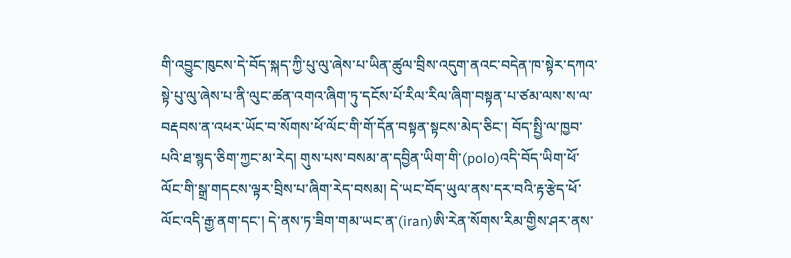གི་འབྱུང་ཁུངས་དེ་བོད་སྐད་ཀྱི་པུ་ལུ་ཞེས་པ་ཡིན་ཚུལ་བྲིས་འདུག་ནའང་བདེན་ཁ་སྟེར་དཀའ་སྟེ་པུ་ལུ་ཞེས་པ་ནི་ལུང་ཚན་འགའ་ཞིག་ཏུ་དངོས་པོ་རིལ་རིལ་ཞིག་བསྟན་པ་ཙམ་ལས་ས་ལ་བརྡབས་ན་འཕར་ཡོང་བ་སོགས་ཕོ་ལོང་གི་གོ་དོན་བསྟན་སྟངས་མེད་ཅིང་། བོད་སྤྱི་ལ་ཁྱབ་པའི་ཐ་སྙད་ཅིག་ཀྱང་མ་རེད། གུས་པས་བསམ་ན་དབྱིན་ཡིག་གི་(polo)འདི་བོད་ཡིག་ཕོ་ལོང་གི་སྒྲ་གདངས་ལྟར་བྲིས་པ་ཞིག་རེད་བསམ། དེ་ཡང་བོད་ཡུལ་ནས་དར་བའི་རྟ་རྩེད་ཕོ་ལོང་འདི་རྒྱ་ནག་དང་། དེ་ནས་ཏ་ཟིག་གམ་ཡང་ན་(iran)ཨི་རེན་སོགས་རིམ་གྱིས་ཤར་ནས་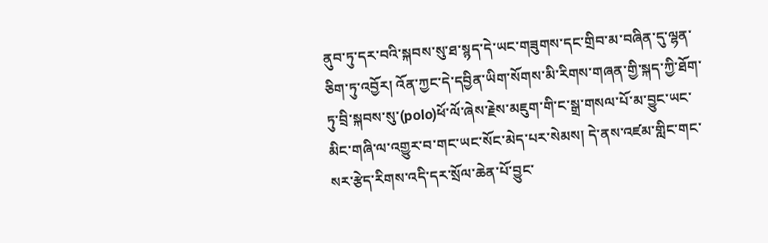ནུབ་ཏུ་དར་བའི་སྐབས་སུ་ཐ་སྙད་དེ་ཡང་གཟུགས་དང་གྲིབ་མ་བཞིན་དུ་ལྷན་ཅིག་ཏུ་འབྱོར། འོན་ཀྱང་དེ་དབྱིན་ཡིག་སོགས་མི་རིགས་གཞན་གྱི་སྐད་ཀྱི་ཐོག་ཏུ་བྲི་སྐབས་སུ་(polo)ཕོ་ལོ་ཞེས་རྗེས་མཇུག་གི་ང་སྒྲ་གསལ་པོ་མ་བྱུང་ཡང་མིང་གཞི་ལ་འགྱུར་བ་གང་ཡང་སོང་མེད་པར་སེམས། དེ་ནས་འཛམ་གླིང་གང་སར་རྩེད་རིགས་འདི་དར་སྲོལ་ཆེན་པོ་བྱུང་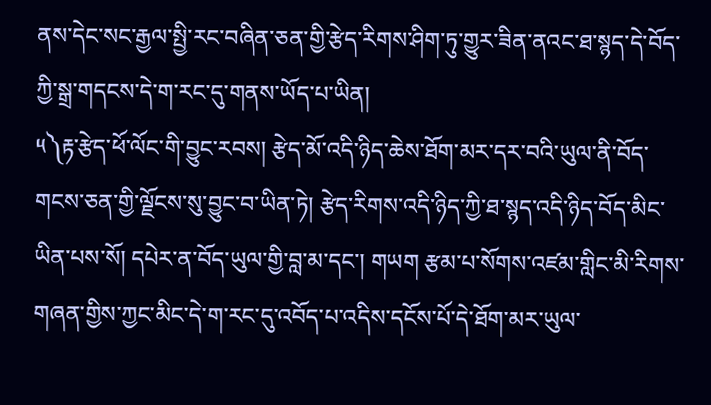ནས་དེང་སང་རྒྱལ་སྤྱི་རང་བཞིན་ཅན་གྱི་རྩེད་རིགས་ཤིག་ཏུ་གྱུར་ཟིན་ནའང་ཐ་སྙད་དེ་བོད་ཀྱི་སྒྲ་གདངས་དེ་ག་རང་དུ་གནས་ཡོད་པ་ཡིན།
༥༽རྟ་རྩེད་ཕོ་ལོང་གི་བྱུང་རབས། རྩེད་མོ་འདི་ཉིད་ཆེས་ཐོག་མར་དར་བའི་ཡུལ་ནི་བོད་གངས་ཅན་གྱི་ལྗོངས་སུ་བྱུང་བ་ཡིན་ཏེ། རྩེད་རིགས་འདི་ཉིད་ཀྱི་ཐ་སྙད་འདི་ཉིད་བོད་མིང་ཡིན་པས་སོ། དཔེར་ན་བོད་ཡུལ་གྱི་བླ་མ་དང་། གཡག རྩམ་པ་སོགས་འཛམ་གླིང་མི་རིགས་གཞན་གྱིས་ཀྱང་མིང་དེ་ག་རང་དུ་འབོད་པ་འདིས་དངོས་པོ་དེ་ཐོག་མར་ཡུལ་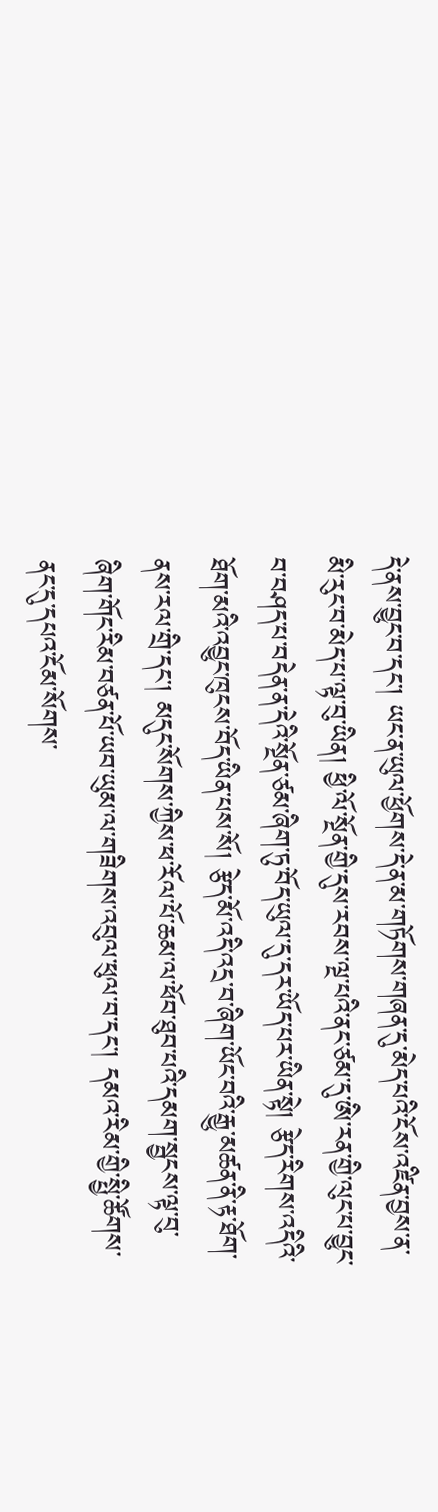དེ་ནས་བྱུང་བ་དང་། ཡང་ན་ཡུལ་ཕྱོགས་དེ་ན་མ་གཏོགས་གཞན་དུ་མེད་པའི་ངོས་འཛིན་བྱས་ན་མི་རུང་བ་མེད་པ་ལྟ་བུ་ཡིན། ཕྱི་ལོ་སྔོན་གྱི་དུས་རབས་ལྔ་པའི་ནང་ཙམ་དུ་ཨི་རན་གྱི་ལུང་པ་བྱུང་བ་བཤད་པ་བདེན་ན་དེའི་སྔོན་ཙམ་ཞིག་ཏུ་བོད་ཡུལ་དུ་དར་ཡོད་པར་ཡིན་སྟེ། རྩེད་རིགས་འདིའི་ཐོག་མའི་འབྱུང་ཁུངས་བོད་ཡིན་པས་སོ། རྩེད་མོ་འདི་འདྲ་བ་ཞིག་ཡོང་བའི་རྒྱུ་མཚན་ནི་རྟ་ཐོག་ནས་རལ་གྲི་དང་། མདུང་སོགས་ཀྱིས་ཕ་རོལ་པོ་ཆམ་ལ་ཕོབ་ཐུབ་པའི་དམག་སྦྱངས་ལྟ་བུ་ཞིག་གོང་རིམ་བཙན་པོ་ཡབ་ཡུམ་ལ་གཟིགས་འབུལ་ཕུལ་བ་དང་། དམའ་རིམ་གྱི་སྤྱི་ཚོགས་ནང་དུ་དཔའ་ངོམ་སོགས་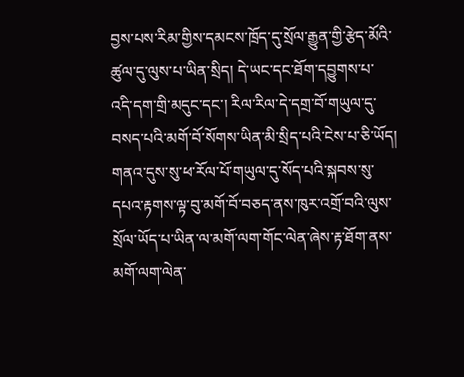བྱས་པས་རིམ་གྱིས་དམངས་ཁྲོད་དུ་སྲོལ་རྒྱུན་གྱི་རྩེད་མོའི་ཚུལ་དུ་ལུས་པ་ཡིན་སྲིད། དེ་ཡང་དང་ཐོག་དབྱུགས་པ་འདི་དག་གྲི་མདུང་དང་། རིལ་རིལ་དེ་དགྲ་བོ་གཡུལ་དུ་བསད་པའི་མགོ་བོ་སོགས་ཡིན་མི་སྲིད་པའི་ངེས་པ་ཅི་ཡོད། གནའ་དུས་སུ་ཕ་རོལ་པོ་གཡུལ་དུ་སོད་པའི་སྐབས་སུ་དཔའ་རྟགས་ལྟ་བུ་མགོ་བོ་བཅད་ནས་ཁུར་འགྲོ་བའི་ལུས་སྲོལ་ཡོད་པ་ཡིན་ལ་མགོ་ལག་གོང་ལེན་ཞེས་རྟ་ཐོག་ནས་མགོ་ལག་ལེན་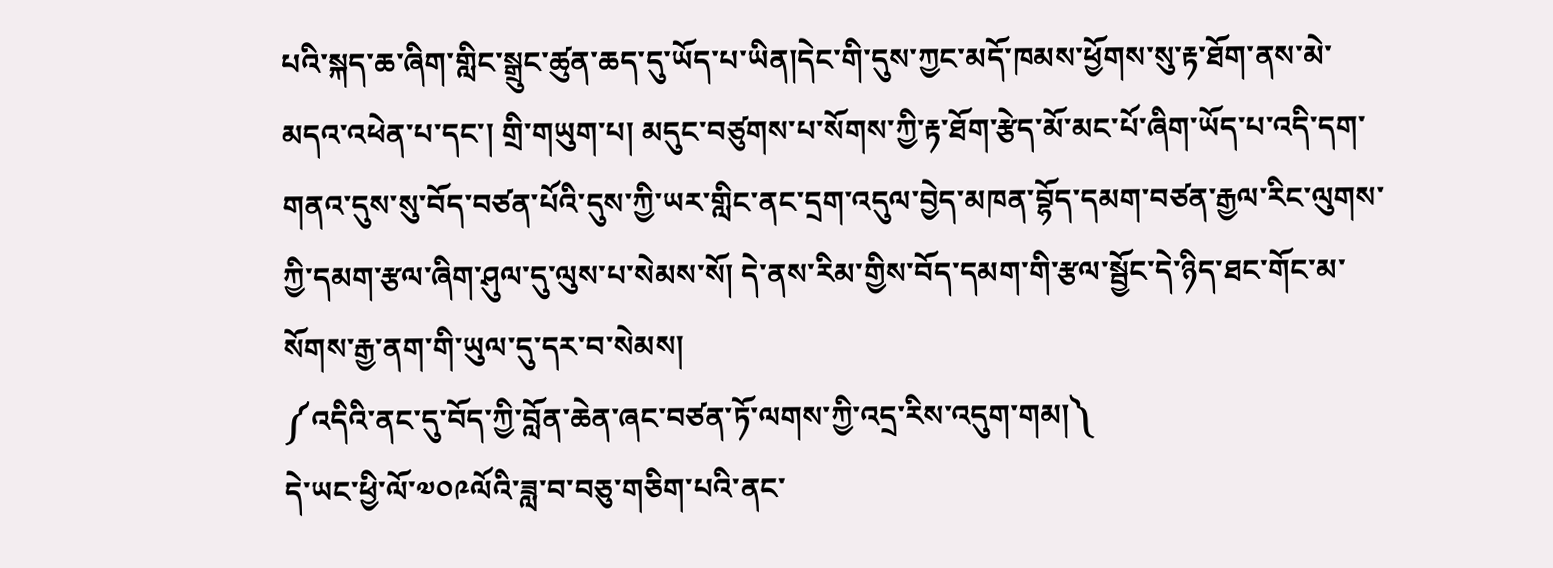པའི་སྐད་ཆ་ཞིག་གླིང་སྒྲུང་ཚུན་ཆད་དུ་ཡོད་པ་ཡིན།དེང་གི་དུས་ཀྱང་མདོ་ཁམས་ཕྱོགས་སུ་རྟ་ཐོག་ནས་མེ་མདའ་འཕེན་པ་དང་། གྲི་གཡུག་པ། མདུང་བཙུགས་པ་སོགས་ཀྱི་རྟ་ཐོག་རྩེད་མོ་མང་པོ་ཞིག་ཡོད་པ་འདི་དག་གནའ་དུས་སུ་བོད་བཙན་པོའི་དུས་ཀྱི་ཡར་གླིང་ནང་དྲག་འདུལ་བྱེད་མཁན་བྷོད་དམག་བཙན་རྒྱལ་རིང་ལུགས་ཀྱི་དམག་རྩལ་ཞིག་ཤུལ་དུ་ལུས་པ་སེམས་སོ། དེ་ནས་རིམ་གྱིས་བོད་དམག་གི་རྩལ་སྦྱོང་དེ་ཉིད་ཐང་གོང་མ་སོགས་རྒྱ་ནག་གི་ཡུལ་དུ་དར་བ་སེམས།
༼འདིའི་ནང་དུ་བོད་ཀྱི་བློན་ཆེན་ཞང་བཙན་ཏོ་ལགས་ཀྱི་འདྲ་རིས་འདུག་གམ།༽
དེ་ཡང་ཕྱི་ལོ་༧༠༩ལོའི་ཟླ་བ་བཅུ་གཅིག་པའི་ནང་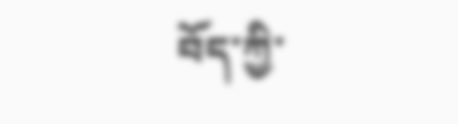བོད་ཀྱི་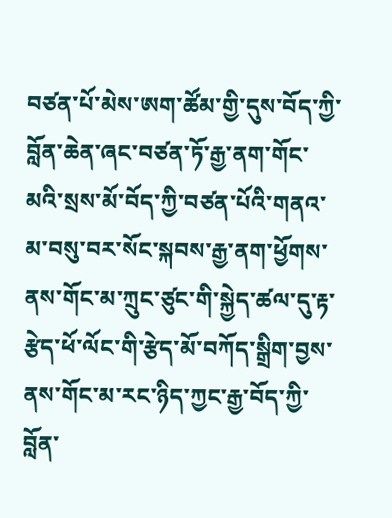བཙན་པོ་མེས་ཨག་ཚོམ་གྱི་དུས་བོད་ཀྱི་བློན་ཆེན་ཞང་བཙན་ཏོ་རྒྱ་ནག་གོང་མའི་སྲས་མོ་བོད་ཀྱི་བཙན་པོའི་གནའ་མ་བསུ་བར་སོང་སྐབས་རྒྱ་ནག་ཕྱོགས་ནས་གོང་མ་ཀྲུང་ཙུང་གི་སྐྱེད་ཚལ་དུ་རྟ་རྩེད་ཕོ་ལོང་གི་རྩེད་མོ་བཀོད་སྒྲིག་བྱས་ནས་གོང་མ་རང་ཉིད་ཀྱང་རྒྱ་བོད་ཀྱི་བློན་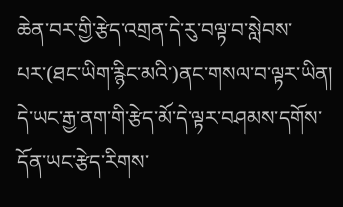ཆེན་བར་གྱི་རྩེད་འགྲན་དེ་རུ་བལྟ་བ་སླེབས་པར་(ཐང་ཡིག་རྙིང་མའི་)ནང་གསལ་བ་ལྟར་ཡིན། དེ་ཡང་རྒྱ་ནག་གི་རྩེད་མོ་དེ་ལྟར་བཤམས་དགོས་དོན་ཡང་རྩེད་རིགས་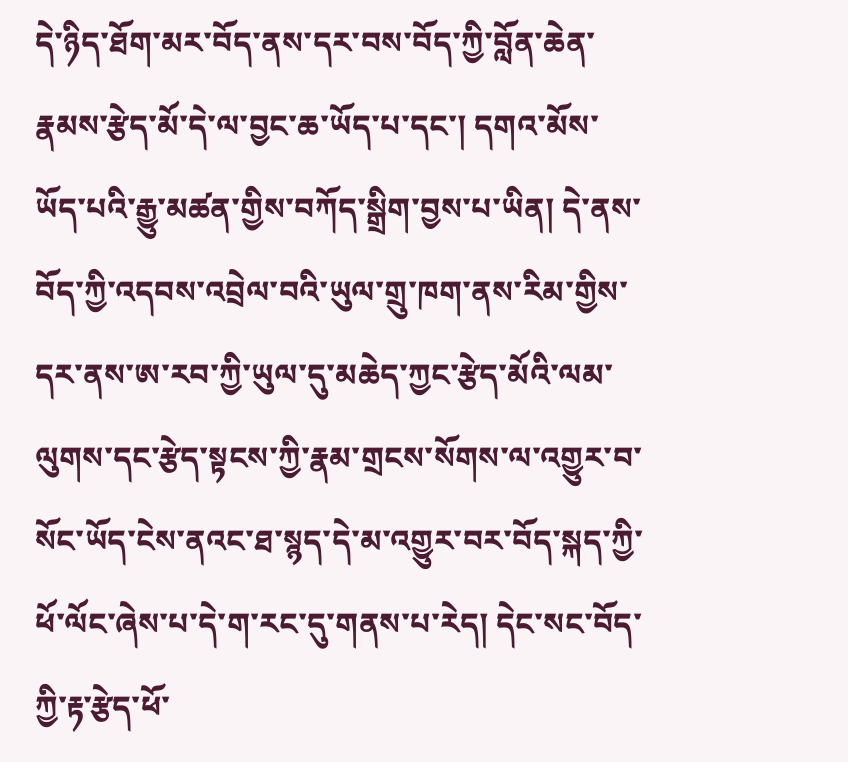དེ་ཉིད་ཐོག་མར་བོད་ནས་དར་བས་བོད་ཀྱི་བློན་ཆེན་རྣམས་རྩེད་མོ་དེ་ལ་བྱང་ཆ་ཡོད་པ་དང་། དགའ་མོས་ཡོད་པའི་རྒྱུ་མཚན་གྱིས་བཀོད་སྒྲིག་བྱས་པ་ཡིན། དེ་ནས་བོད་ཀྱི་འདབས་འབྲེལ་བའི་ཡུལ་གྲུ་ཁག་ནས་རིམ་གྱིས་དར་ནས་ཨ་རབ་ཀྱི་ཡུལ་དུ་མཆེད་ཀྱང་རྩེད་མོའི་ལམ་ལུགས་དང་རྩེད་སྟངས་ཀྱི་རྣམ་གྲངས་སོགས་ལ་འགྱུར་བ་སོང་ཡོད་ངེས་ནའང་ཐ་སྙད་དེ་མ་འགྱུར་བར་བོད་སྐད་ཀྱི་ཕོ་ལོང་ཞེས་པ་དེ་ག་རང་དུ་གནས་པ་རེད། དེང་སང་བོད་ཀྱི་རྟ་རྩེད་ཕོ་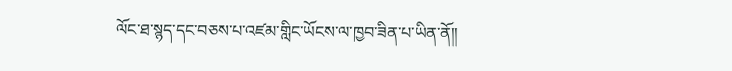ལོང་ཐ་སྙད་དང་བཅས་པ་འཛམ་གླིང་ཡོངས་ལ་ཁྱབ་ཟིན་པ་ཡིན་ནོ།།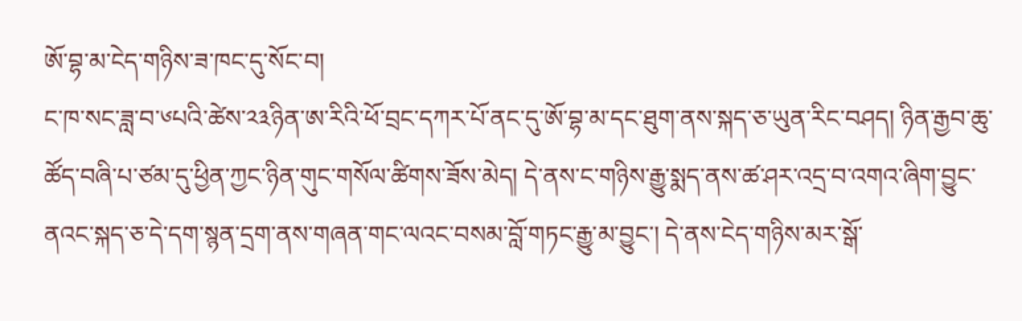ཨོ་བྷ་མ་ངེད་གཉིས་ཟ་ཁང་དུ་སོང་བ།
ང་ཁ་སང་ཟླ་བ་༦པའི་ཚེས་༢༣ཉིན་ཨ་རིའི་ཕོ་བྲང་དཀར་པོ་ནང་དུ་ཨོ་བྷ་མ་དང་ཐུག་ནས་སྐད་ཅ་ཡུན་རིང་བཤད། ཉིན་རྒྱབ་ཆུ་ཚོད་བཞི་པ་ཙམ་དུ་ཕྱིན་ཀྱང་ཉིན་གུང་གསོལ་ཚིགས་ཟོས་མེད། དེ་ནས་ང་གཉིས་རྒྱུ་སྨད་ནས་ཚ་ཤར་འདྲ་བ་འགའ་ཞིག་བྱུང་ནའང་སྐད་ཅ་དེ་དག་སྙན་དྲག་ནས་གཞན་གང་ལའང་བསམ་བློ་གཏང་རྒྱུ་མ་བྱུང་། དེ་ནས་ངེད་གཉིས་མར་སྒོ་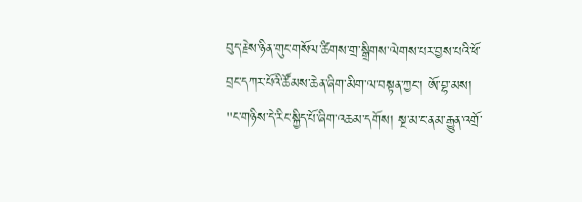བུད་རྗེས་ཉིན་གུང་གསོལ་ཚིགས་གྲ་སྒྲིགས་ལེགས་པར་བྱས་པའི་ཕོ་བྲང་དཀར་པོའི་ཚོམས་ཆེན་ཞིག་མིག་ལ་བསྟན་ཀྱང་། ཨོ་བྷ་མས། "ང་གཉིས་དེ་རིང་སྐྱིད་པོ་ཞིག་འཆམ་དགོས། སྔ་མ་ང་ནམ་རྒྱུན་འགྲོ་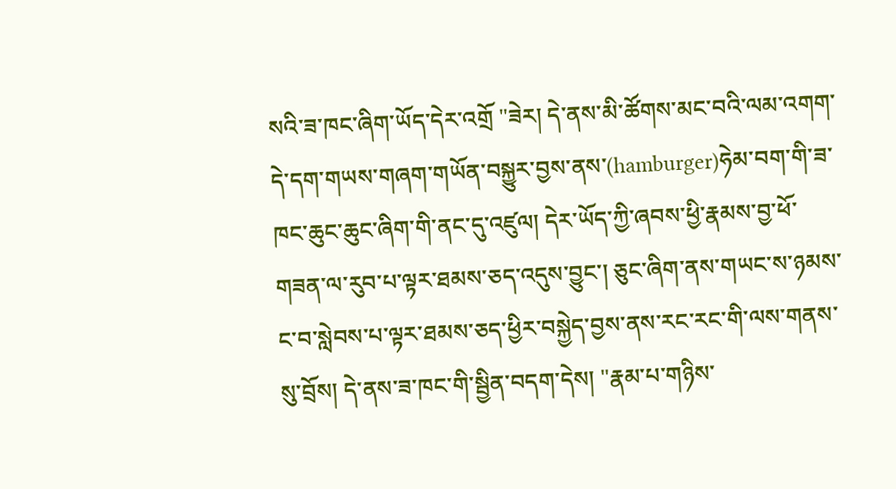སའི་ཟ་ཁང་ཞིག་ཡོད་དེར་འགྲོ "ཟེར། དེ་ནས་མི་ཚོགས་མང་བའི་ལམ་འགག་དེ་དག་གཡས་གཞག་གཡོན་བསྐྱུར་བྱས་ནས་(hamburger)ཧེམ་བག་གི་ཟ་ཁང་ཆུང་ཆུང་ཞིག་གི་ནང་དུ་འཛུལ། དེར་ཡོད་ཀྱི་ཞབས་ཕྱི་རྣམས་བྱ་ཕོ་གཟན་ལ་རུབ་པ་ལྟར་ཐམས་ཅད་འདུས་བྱུང་། ཅུང་ཞིག་ནས་གཡང་ས་ཉམས་ང་བ་སླེབས་པ་ལྟར་ཐམས་ཅད་ཕྱིར་བསྐྱེད་བྱས་ནས་རང་རང་གི་ལས་གནས་སུ་བྲོས། དེ་ནས་ཟ་ཁང་གི་སྦྱིན་བདག་དེས། "རྣམ་པ་གཉིས་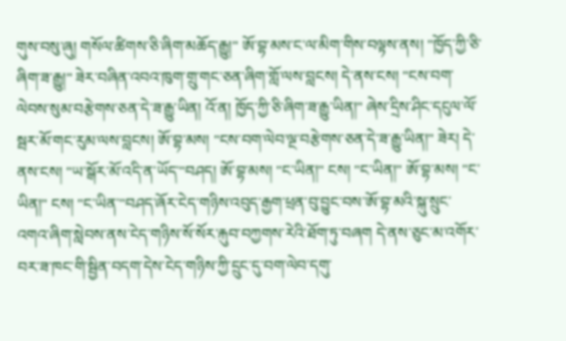གུས་བསུ་ཞུ། གསོལ་ཚིགས་ཅི་ཞིག་མཆོད་རྒྱུ།" ཨོ་བྷ་མས་ང་ལ་མིག་གིས་བལྟས་ནས། "ཁྱོད་ཀྱི་ཅི་ཞིག་ཟ་རྒྱུ།" ཟེར་བཞིན་འབའ་ཁུག་གྲུ་གང་ཅན་ཞིག་གློ་ལས་བླངས། དེ་ནས་ངས། "ངས་བག་ལེབས་སུམ་བརྩེགས་ཅན་དེ་ཟ་རྒྱུ་ཡིན། འོ་ན། ཁྱོད་ཀྱི་ཅི་ཞིག་ཟ་རྒྱུ་ཡིན།" ཞེས་དྲིས་ཤིང་དངུལ་ལོ་སྦར་མོ་གང་རུམ་ལས་བླངས། ཨོ་བྷ་མས། "ངས་བག་ལེབ་ལྔ་བརྩེགས་ཅན་དེ་ཟ་རྒྱུ་ཡིན།" ཟེར། དེ་ནས་ངས། "ཡ་སྒོར་མོ་འདི་ན་ཡོད་"བཤད། ཨོ་བྷ་མས། "ང་ཡིན།" ངས། "ང་ཡིན།" ཨོ་བྷ་མས། "ང་ཡིན།" ངས། "ང་ཡིན་"བཤད་ཞོར་ངེད་གཉིས་འབུད་རྒྱག་ཕྲན་བུ་བྱུང་བས་ཨོ་བྷ་མའི་སྐུ་སྲུང་འགའ་ཞིག་སླེབས་ནས་ངེད་གཉིས་སོ་སོར་རྐུབ་བཀྱགས་རེའི་ཐོག་ཏུ་བཞག དེ་ནས་ཅུང་མ་འགོར་བར་ཟ་ཁང་གི་སྦྱིན་བདག་དེས་ངེད་གཉིས་ཀྱི་དྲུང་དུ་བག་ལེབ་དགུ་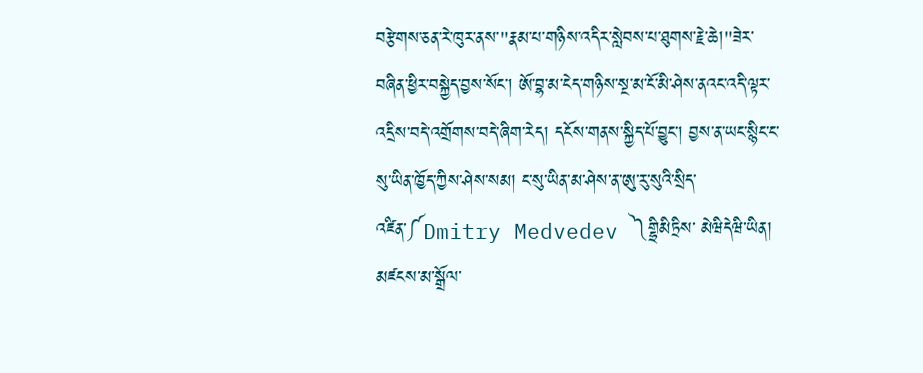བརྩེགས་ཅན་རེ་ཁུར་ནས་"རྣམ་པ་གཉིས་འདིར་སླེབས་པ་ཐུགས་རྗེ་ཆེ།"ཟེར་བཞིན་ཕྱིར་བསྐྱེད་བྱས་སོང་། ཨོ་བྷ་མ་ངེད་གཉིས་སྔ་མ་ངོ་མི་ཤེས་ནའང་འདི་ལྟར་འདྲིས་བདེ་འགྲོགས་བདེ་ཞིག་རེད། དངོས་གནས་སྐྱིད་པོ་བྱུང་། བྱས་ན་ཡང་སྙིང་ང་སུ་ཡིན་ཁྱོད་ཀྱིས་ཤེས་སམ། ང་སུ་ཡིན་མ་ཤེས་ན་ཨུ་རུ་སུའི་སྲིད་འཛིན་༼Dmitry Medvedev ༽གྷྲིམིཏྲིས་ མེཝིདེཝི་ཡིན།
མཛངས་མ་སྒྲོལ་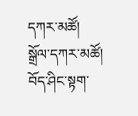དཀར་མཚོ།
སྒྲོལ་དཀར་མཚོ། བོད་ཤིང་སྟག་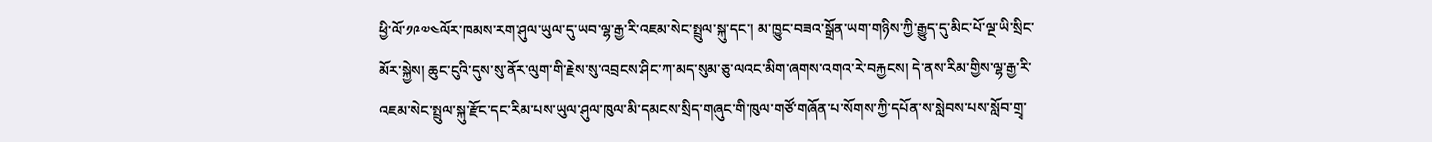ཕྱི་ལོ་༡༩༧༤ལོར་ཁམས་རག་ཤུལ་ཡུལ་དུ་ཡབ་ལྷ་རྒྱ་རི་འཇམ་སེང་སྤྲུལ་སྐུ་དང་། མ་ཁྱུང་བཟའ་སྒྲོན་ཡག་གཉིས་ཀྱི་རྒྱུད་དུ་མིང་པོ་ལྔ་ཡི་སྲིང་མོར་སྐྱེས། ཆུང་ངུའི་དུས་སུ་ནོར་ལུག་གི་རྗེས་སུ་འབྲངས་ཤིང་ཀ་མད་སུམ་ཅུ་ལའང་མིག་ཞགས་འགའ་རེ་བརྐྱངས། དེ་ནས་རིམ་གྱིས་ལྷ་རྒྱ་རི་འཇམ་སེང་སྤྲུལ་སྐུ་རྫོང་དང་རིམ་པས་ཡུལ་ཤུལ་ཁུལ་མི་དམངས་སྲིད་གཞུང་གི་ཁུལ་གཙོ་གཞོན་པ་སོགས་ཀྱི་དཔོན་ས་སླེབས་པས་སློབ་གྲྭ་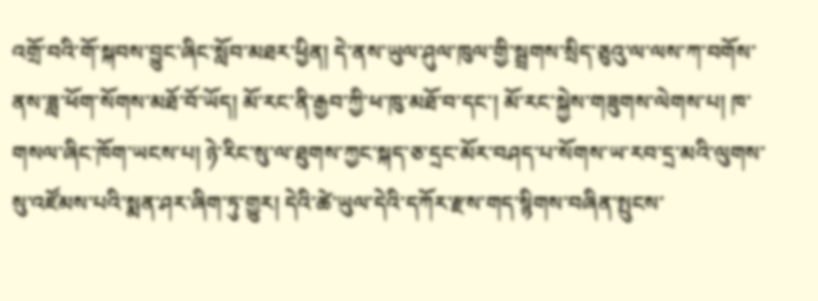འགྲོ་བའི་གོ་སྐབས་བྱུང་ཞིང་སློབ་མཐར་ཕྱིན། དེ་ནས་ཡུལ་ཤུལ་ཁུལ་གྱི་སྦྲགས་སྲིད་ཅུའུ་ལ་ལས་ཀ་བགོས་ནས་ཟླ་ཕོག་སོགས་མཐོ་བོ་ཡོད། མོ་རང་ནི་རྒྱབ་ཀྱི་ཕ་ཁུ་མཐོ་བ་དང་། མོ་རང་སྐྱེས་གཟུགས་ལེགས་པ། ཁ་གསལ་ཞིང་ཁོག་ཡངས་པ། ཉེ་རིང་སུ་ལ་ཐུགས་ཀྱང་སྐད་ཅ་དྲང་མོར་བཤད་པ་སོགས་ཡ་རབ་དྲ་མའི་ལུགས་སུ་འཛོམས་པའི་སྨན་ཤར་ཞིག་ཏུ་གྱུར། དེའི་ཚེ་ཡུལ་དེའི་དཀོར་རྫས་གད་སྙིགས་བཞིན་སྤུངས་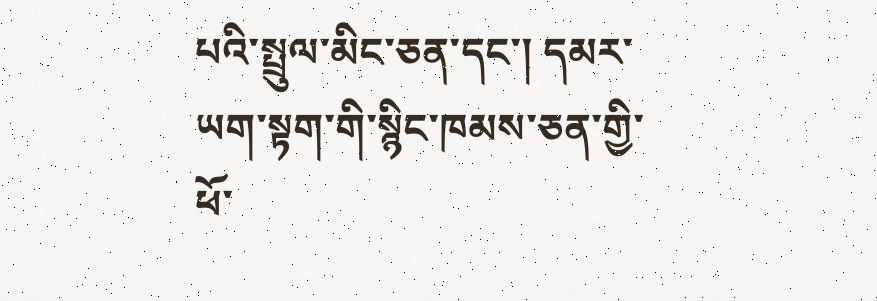པའི་སྤྲུལ་མིང་ཅན་དང་། དམར་ཡག་སྟག་གི་སྙིང་ཁམས་ཅན་གྱི་ཕོ་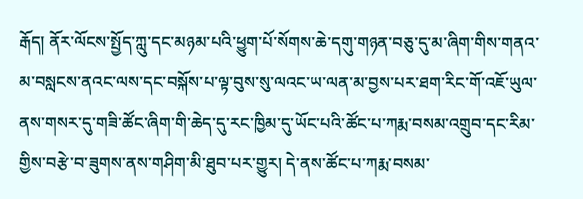རྒོད། ནོར་ལོངས་སྤྱོད་ཀླུ་དང་མཉམ་པའི་ཕྱུག་པོ་སོགས་ཆེ་དགུ་གཉན་བཅུ་དུ་མ་ཞིག་གིས་གནའ་མ་བསླངས་ནའང་ལས་དང་བསྐོས་པ་ལྟ་བུས་སུ་ལའང་ཡ་ལན་མ་བྱས་པར་ཐག་རིང་གོ་འཇོ་ཡུལ་ནས་གསར་དུ་གཟི་ཚོང་ཞིག་གི་ཆེད་དུ་རང་ཁྱིམ་དུ་ཡོང་པའི་ཚོང་པ་ཀརྨ་བསམ་འགྲུབ་དང་རིམ་གྱིས་བརྩེ་བ་ཟུགས་ནས་གཤིག་མི་ཐུབ་པར་གྱུར། དེ་ནས་ཚོང་པ་ཀརྨ་བསམ་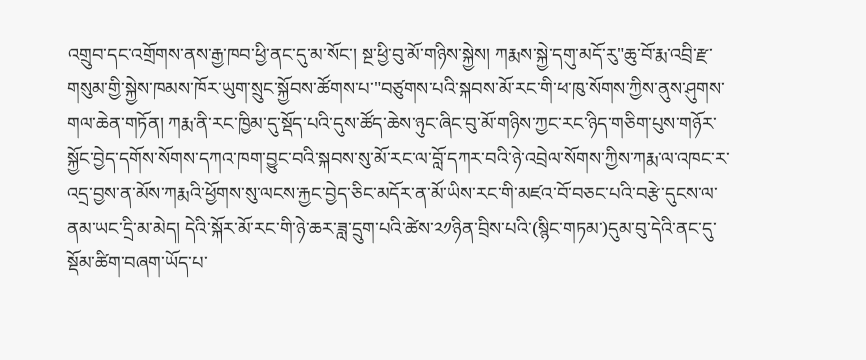འགྲུབ་དང་འགྲོགས་ནས་རྒྱ་ཁབ་ཕྱི་ནང་དུ་མ་སོང་། སྔ་ཕྱི་བུ་མོ་གཉིས་སྐྱེས། ཀརྨས་སྐྱེ་དགུ་མདོ་རུ"ཆུ་བོ་རྨ་འབྲི་རྫ་གསུམ་གྱི་སྐྱེས་ཁམས་ཁོར་ཡུག་སྲུང་སྐྱོབས་ཚོགས་པ་"བཙུགས་པའི་སྐབས་མོ་རང་གི་ཕ་ཁུ་སོགས་ཀྱིས་ནུས་ཤུགས་གལ་ཆེན་གཏོན། ཀརྨ་ནི་རང་ཁྱིམ་དུ་སྡོད་པའི་དུས་ཚོད་ཆེས་ཉུང་ཞིང་བུ་མོ་གཉིས་ཀྱང་རང་ཉིད་གཅིག་པུས་གཉོར་སྐྱོང་བྱེད་དགོས་སོགས་དཀའ་ཁག་བྱུང་བའི་སྐབས་སུ་མོ་རང་ལ་བློ་དཀར་བའི་ཉེ་འབྲེལ་སོགས་ཀྱིས་ཀརྨ་ལ་འཁང་ར་འདྲ་བྱས་ན་མོས་ཀརྨའི་ཕྱོགས་སུ་ལངས་རྐྱང་བྱེད་ཅིང་མདོར་ན་མོ་ཡིས་རང་གི་མཛའ་བོ་བཅང་པའི་བརྩེ་དུངས་ལ་ནམ་ཡང་དྲི་མ་མེད། དེའི་སྐོར་མོ་རང་གི་ཉེ་ཆར་ཟླ་དྲུག་པའི་ཚེས་༢༡ཉིན་བྲིས་པའི་(སྙིང་གཏམ་)དུམ་བུ་དེའི་ནང་དུ་སྡོམ་ཚིག་བཞག་ཡོད་པ་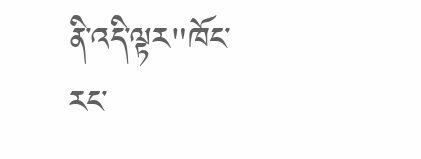ནི་འདི་ལྟར"ཁོང་རང་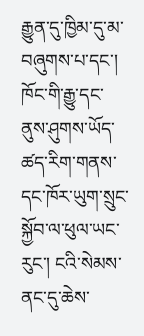རྒྱུན་དུ་ཁྱིམ་དུ་མ་བཞུགས་པ་དང་། ཁོང་གི་རྒྱུ་དང་ནུས་ཤུགས་ཡོད་ཚད་རིག་གནས་དང་ཁོར་ཡུག་སྲུང་སྐྱོབ་ལ་ཕུལ་ཡང་རུང་། ངའི་སེམས་ནང་དུ་ཆེས་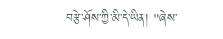བརྩེ་ཤོས་ཀྱི་མི་དེ་ཡིན། "ཞེས་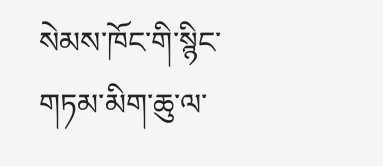སེམས་ཁོང་གི་སྙིང་གཏམ་མིག་ཆུ་ལ་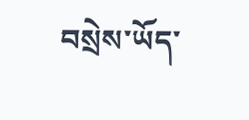བསྲེས་ཡོད་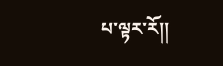པ་ལྟར་རོ།།